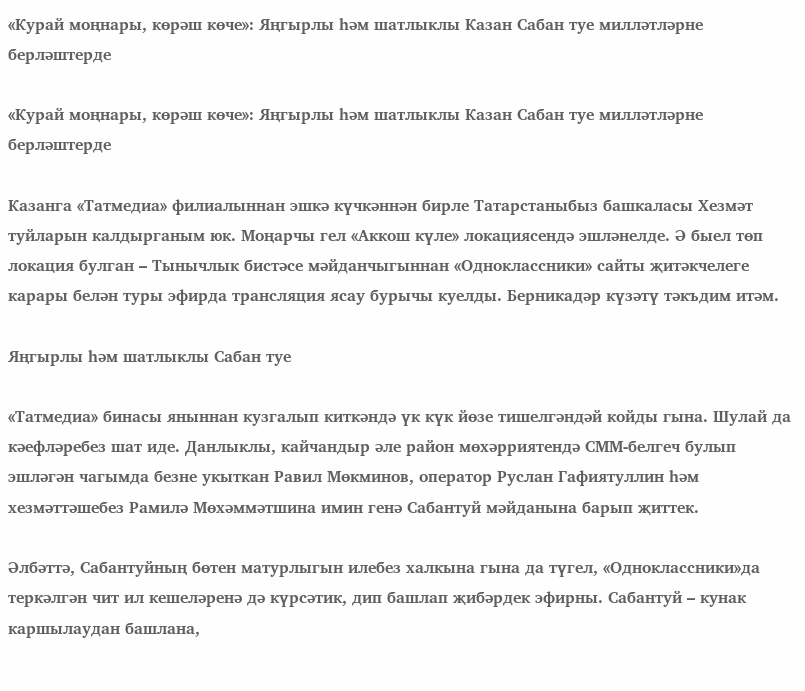«Курай моңнары, көрәш көче»: Яңгырлы һәм шатлыклы Казан Сабан туе милләтләрне берләштерде

«Курай моңнары, көрәш көче»: Яңгырлы һәм шатлыклы Казан Сабан туе милләтләрне берләштерде

Казанга «Татмедиа» филиалыннан эшкә күчкәннән бирле Татарстаныбыз башкаласы Хезмәт туйларын калдырганым юк. Моңарчы гел «Аккош күле» локациясендә эшләнелде. Ә быел төп локация булган – Тынычлык бистәсе мәйданчыгыннан «Одноклассники» сайты җитәкчелеге карары белән туры эфирда трансляция ясау бурычы куелды. Берникадәр күзәтү тәкъдим итәм.

Яңгырлы һәм шатлыклы Сабан туе

«Татмедиа» бинасы яныннан кузгалып киткәндә үк күк йөзе тишелгәндәй койды гына. Шулай да кәефләребез шат иде. Данлыклы, кайчандыр әле район мөхәрриятендә СММ-белгеч булып эшләгән чагымда безне укыткан Равил Мөкминов, оператор Руслан Гафиятуллин һәм хезмәттәшебез Рамилә Мөхәммәтшина имин генә Сабантуй мәйданына барып җиттек.

Әлбәттә, Сабантуйның бөтен матурлыгын илебез халкына гына да түгел, «Одноклассники»да теркәлгән чит ил кешеләренә дә күрсәтик, дип башлап җибәрдек эфирны. Сабантуй – кунак каршылаудан башлана,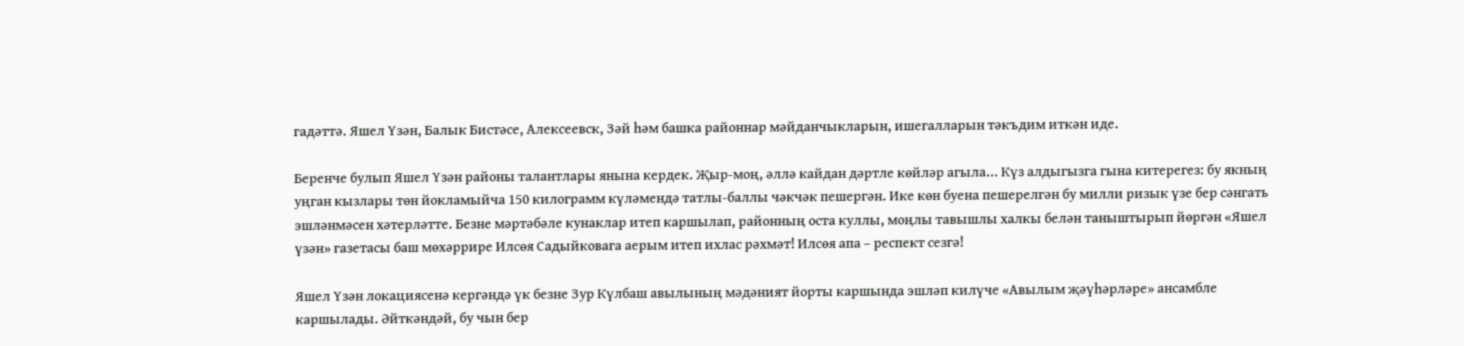гадәттә. Яшел Үзән, Балык Бистәсе, Алексеевск, Зәй һәм башка районнар мәйданчыкларын, ишегалларын тәкъдим иткән иде.

Беренче булып Яшел Үзән районы талантлары янына кердек. Җыр-моң, әллә кайдан дәртле көйләр агыла... Күз алдыгызга гына китерегез: бу якның уңган кызлары төн йокламыйча 150 килограмм күләмендә татлы-баллы чәкчәк пешергән. Ике көн буена пешерелгән бу милли ризык үзе бер сәнгать эшләнмәсен хәтерләтте. Безне мәртәбәле кунаклар итеп каршылап, районның оста куллы, моңлы тавышлы халкы белән таныштырып йөргән «Яшел үзән» газетасы баш мөхәррире Илсөя Садыйковага аерым итеп ихлас рәхмәт! Илсөя апа – респект сезгә!

Яшел Үзән локациясенә кергәндә үк безне Зур Күлбаш авылының мәдәният йорты каршында эшләп килүче «Авылым җәүһәрләре» ансамбле каршылады. Әйткәндәй, бу чын бер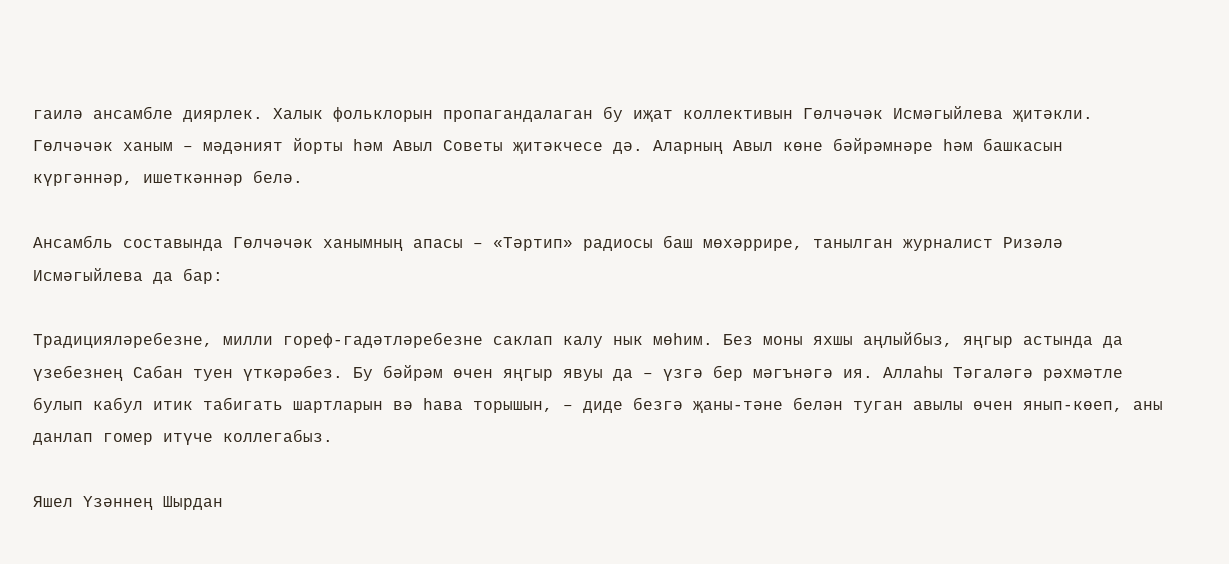гаилә ансамбле диярлек. Халык фольклорын пропагандалаган бу иҗат коллективын Гөлчәчәк Исмәгыйлева җитәкли. Гөлчәчәк ханым – мәдәният йорты һәм Авыл Советы җитәкчесе дә. Аларның Авыл көне бәйрәмнәре һәм башкасын күргәннәр, ишеткәннәр белә.

Ансамбль составында Гөлчәчәк ханымның апасы – «Тәртип» радиосы баш мөхәррире, танылган журналист Ризәлә Исмәгыйлева да бар:

Традицияләребезне, милли гореф-гадәтләребезне саклап калу нык мөһим. Без моны яхшы аңлыйбыз, яңгыр астында да үзебезнең Сабан туен үткәрәбез. Бу бәйрәм өчен яңгыр явуы да – үзгә бер мәгънәгә ия. Аллаһы Тәгаләгә рәхмәтле булып кабул итик табигать шартларын вә һава торышын, – диде безгә җаны-тәне белән туган авылы өчен янып-көеп, аны данлап гомер итүче коллегабыз.

Яшел Үзәннең Шырдан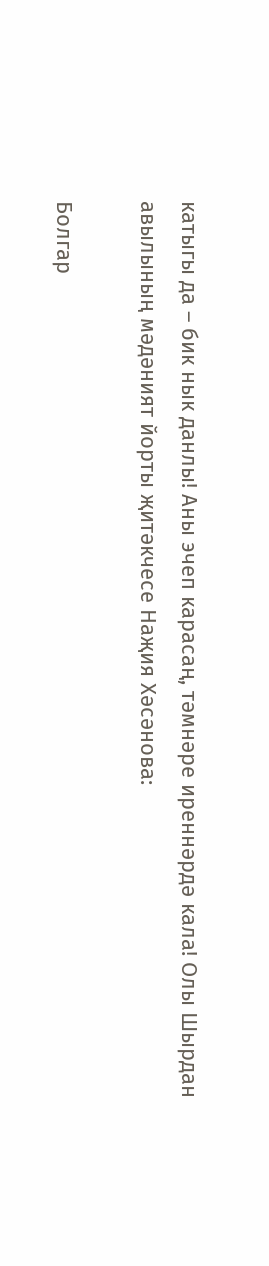катыгы да – бик нык данлы! Аны эчеп карасаң, тәмнәре иреннәрдә кала! Олы Шырдан авылының мәдәният йорты җитәкчесе Наҗия Хәсәнова:

Болгар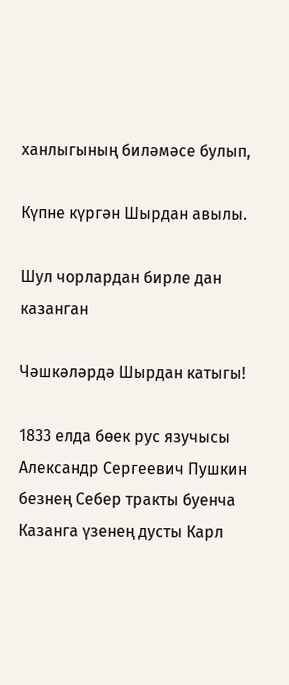ханлыгының биләмәсе булып,

Күпне күргән Шырдан авылы.

Шул чорлардан бирле дан казанган

Чәшкәләрдә Шырдан катыгы!

1833 елда бөек рус язучысы Александр Сергеевич Пушкин безнең Себер тракты буенча Казанга үзенең дусты Карл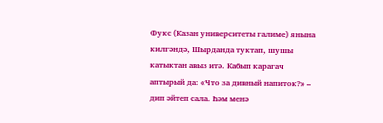Фукс (Казан университеты галиме) янына килгәндә, Шырданда туктап, шушы катыктан авыз итә. Кабып карагач аптырый да: «Что за дивный напиток?» – дип әйтеп сала. Һәм менә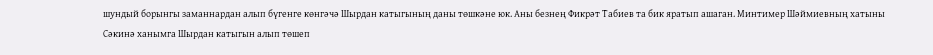шундый борынгы заманнардан алып бүгенге көнгәчә Шырдан катыгының даны төшкәне юк. Аны безнең Фикрәт Табиев та бик яратып ашаган. Минтимер Шәймиевның хатыны Сәкинә ханымга Шырдан катыгын алып төшеп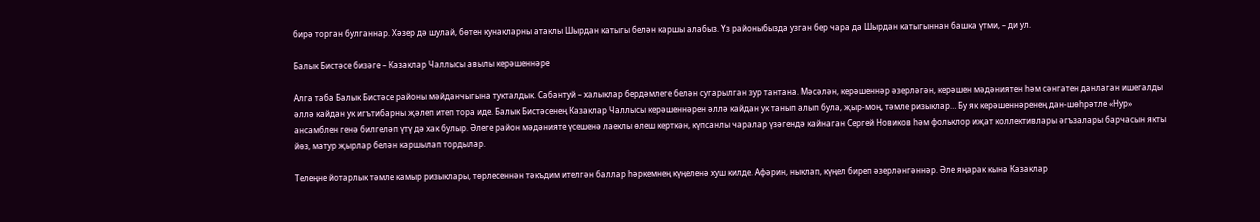бирә торган булганнар. Хәзер дә шулай, бөтен кунакларны атаклы Шырдан катыгы белән каршы алабыз. Үз районыбызда узган бер чара да Шырдан катыгыннан башка үтми, – ди ул.

Балык Бистәсе бизәге – Казаклар Чаллысы авылы керәшеннәре

Алга таба Балык Бистәсе районы мәйданчыгына тукталдык. Сабантуй – халыклар бердәмлеге белән сугарылган зур тантана. Мәсәлән, керәшеннәр әзерләгән, керәшен мәдәниятен һәм сәнгатен данлаган ишегалды әллә кайдан ук игътибарны җәлеп итеп тора иде. Балык Бистәсенең Казаклар Чаллысы керәшеннәрен әллә кайдан ук танып алып була, җыр-моң, тәмле ризыклар… Бу як керәшеннәренең дан-шөһрәтле «Нур» ансамблен генә билгеләп үтү дә хак булыр. Әлеге район мәдәнияте үсешенә лаеклы өлеш керткән, күпсанлы чаралар үзәгендә кайнаган Сергей Новиков һәм фольклор иҗат коллективлары әгъзалары барчасын якты йөз, матур җырлар белән каршылап тордылар.

Телеңне йотарлык тәмле камыр ризыклары, төрлесеннән тәкъдим ителгән баллар һәркемнең күңеленә хуш килде. Афәрин, ныклап, күңел биреп әзерләнгәннәр. Әле яңарак кына Казаклар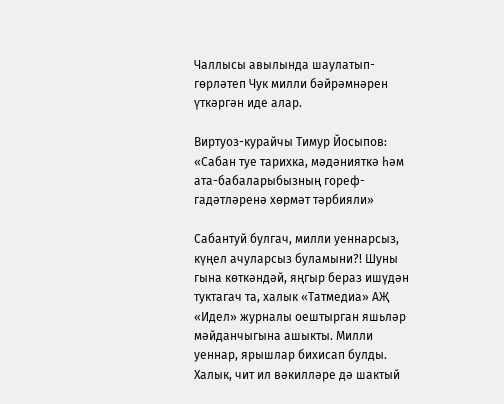Чаллысы авылында шаулатып-гөрләтеп Чук милли бәйрәмнәрен үткәргән иде алар.

Виртуоз-курайчы Тимур Йосыпов: «Сабан туе тарихка, мәдәнияткә һәм ата-бабаларыбызның гореф-гадәтләренә хөрмәт тәрбияли»

Сабантуй булгач, милли уеннарсыз, күңел ачуларсыз буламыни?! Шуны гына көткәндәй, яңгыр бераз ишүдән туктагач та, халык «Татмедиа» АҖ «Идел» журналы оештырган яшьләр мәйданчыгына ашыкты. Милли уеннар, ярышлар бихисап булды. Халык, чит ил вәкилләре дә шактый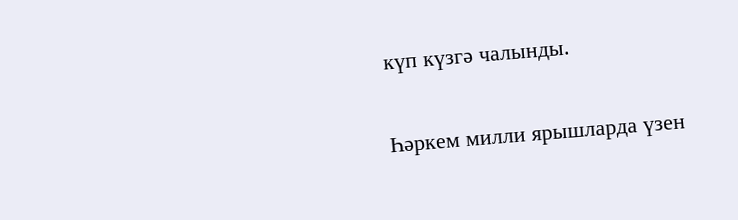күп күзгә чалынды.

Һәркем милли ярышларда үзен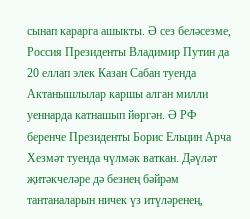сынап карарга ашыкты. Ә сез беләсезме, Россия Президенты Владимир Путин да 20 еллап элек Казан Сабан туенда Актанышлылар каршы алган милли уеннарда катнашып йөргән. Ә РФ беренче Президенты Борис Ельцин Арча Хезмәт туенда чүлмәк ваткан. Дәүләт җитәкчеләре дә безнең бәйрәм тантаналарын ничек үз итүләренең,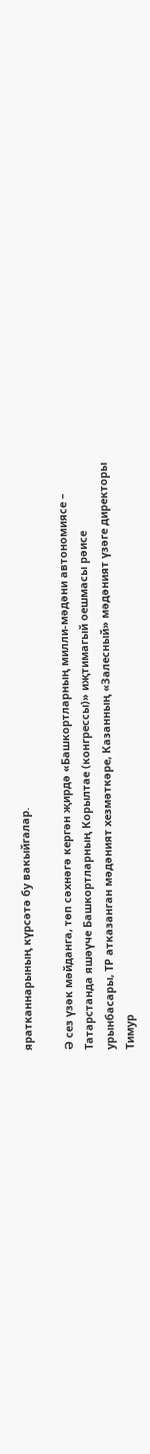яратканнарының күрсәтә бу вакыйгалар.

Ә сез үзәк мәйданга, төп сәхнәгә кергән җирдә «Башкортларның милли-мәдәни автономиясе – Татарстанда яшәүче Башкортларның Корылтае (конгрессы)» иҗтимагый оешмасы рәисе урынбасары, ТР атказанган мәдәният хезмәткәре, Казанның «Залесный» мәдәният үзәге директоры Тимур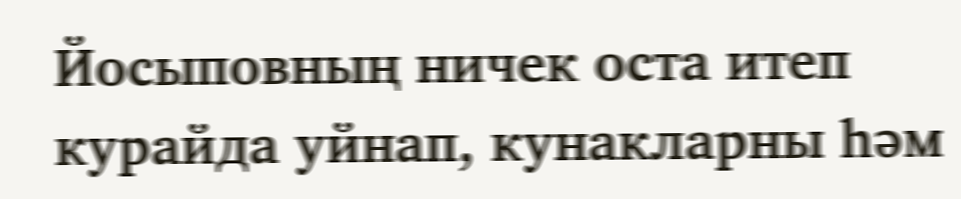Йосыповның ничек оста итеп курайда уйнап, кунакларны һәм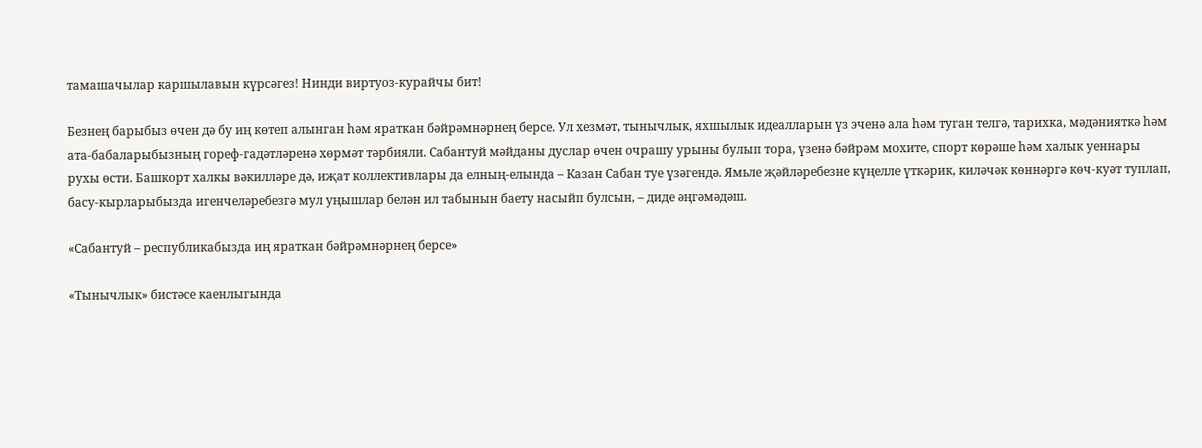тамашачылар каршылавын күрсәгез! Нинди виртуоз-курайчы бит!

Безнең барыбыз өчен дә бу иң көтеп алынган һәм яраткан бәйрәмнәрнең берсе. Ул хезмәт, тынычлык, яхшылык идеалларын үз эченә ала һәм туган телгә, тарихка, мәдәнияткә һәм ата-бабаларыбызның гореф-гадәтләренә хөрмәт тәрбияли. Сабантуй мәйданы дуслар өчен очрашу урыны булып тора, үзенә бәйрәм мохите, спорт көрәше һәм халык уеннары рухы өсти. Башкорт халкы вәкилләре дә, иҗат коллективлары да елның-елында – Казан Сабан туе үзәгендә. Ямьле җәйләребезне күңелле үткәрик, киләчәк көннәргә көч-куәт туплап, басу-кырларыбызда игенчеләребезгә мул уңышлар белән ил табынын баету насыйп булсын, – диде әңгәмәдәш.

«Сабантуй – республикабызда иң яраткан бәйрәмнәрнең берсе»

«Тынычлык» бистәсе каенлыгында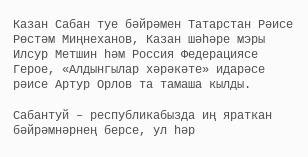Казан Сабан туе бәйрәмен Татарстан Рәисе Рөстәм Миңнеханов, Казан шәһәре мэры Илсур Метшин һәм Россия Федерациясе Герое, «Алдынгылар хәрәкәте» идарәсе рәисе Артур Орлов та тамаша кылды.

Сабантуй – республикабызда иң яраткан бәйрәмнәрнең берсе, ул һәр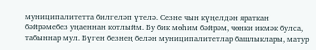муниципалитетта билгеләп үтелә. Сезне чын күңелдән яраткан бәйрәмебез уңаеннан котлыйм. Бу бик мөһим бәйрәм, чөнки икмәк булса, табыннар мул. Бүген безнең белән муниципалитетлар башлыклары, матур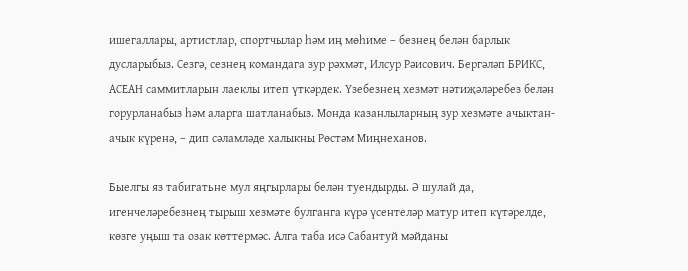ишегаллары, артистлар, спортчылар һәм иң мөһиме – безнең белән барлык дусларыбыз. Сезгә, сезнең командага зур рәхмәт, Илсур Рәисович. Бергәләп БРИКС, АСЕАН саммитларын лаеклы итеп үткәрдек. Үзебезнең хезмәт нәтиҗәләребез белән горурланабыз һәм аларга шатланабыз. Монда казанлыларның зур хезмәте ачыктан-ачык күренә, – дип сәламләде халыкны Рөстәм Миңнеханов.

Быелгы яз табигатьне мул яңгырлары белән туендырды. Ә шулай да, игенчеләребезнең тырыш хезмәте булганга күрә үсентеләр матур итеп күтәрелде, көзге уңыш та озак көттермәс. Алга таба исә Сабантуй мәйданы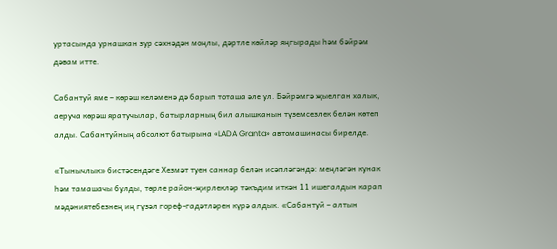уртасында урнашкан зур сәхнәдән моңлы, дәртле көйләр яңгырады һәм бәйрәм дәвам итте.

Сабантуй яме – көрәш келәменә дә барып тоташа әле ул. Бәйрәмгә җыелган халык, аеруча көрәш яратучылар, батырларның бил алышканын түземсезлек белән көтеп алды. Сабантуйның абсолют батырына «LADA Granta» автомашинасы бирелде.

«Тынычлык» бистәсендәге Хезмәт туен саннар белән исәпләгәндә: меңләгән кунак һәм тамашачы булды, төрле район-җирлекләр тәкъдим иткән 11 ишегалдын карап мәдәниятебезнең иң гүзәл гореф-гадәтләрен күрә алдык. «Сабантуй – алтын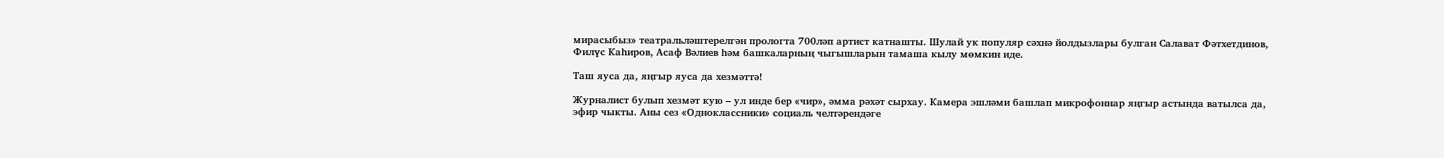мирасыбыз» театральләштерелгән прологта 700ләп артист катнашты. Шулай ук популяр сәхнә йолдызлары булган Салават Фәтхетдинов, Филүс Каһиров, Асаф Вәлиев һәм башкаларның чыгышларын тамаша кылу мөмкин иде.

Таш яуса да, яңгыр яуса да хезмәттә!

Журналист булып хезмәт кую – ул инде бер «чир», әмма рәхәт сырхау. Камера эшләми башлап микрофоннар яңгыр астында ватылса да, эфир чыкты. Аны сез «Одноклассники» социаль челтәрендәге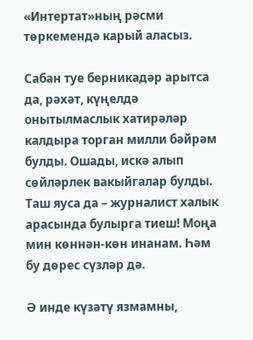«Интертат»ның рәсми төркемендә карый аласыз.

Сабан туе берникадәр арытса да, рәхәт, күңелдә онытылмаслык хатирәләр калдыра торган милли бәйрәм булды. Ошады, искә алып сөйләрлек вакыйгалар булды. Таш яуса да – журналист халык арасында булырга тиеш! Моңа мин көннән-көн инанам. Һәм бу дөрес сүзләр дә.

Ә инде күзәтү язмамны,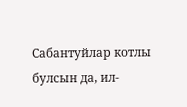Сабантуйлар котлы булсын да, ил-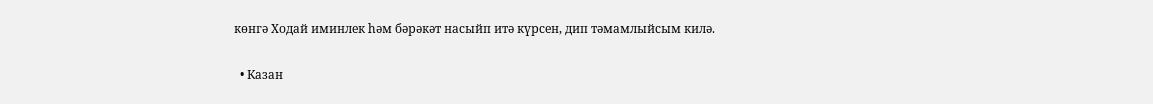көнгә Ходай иминлек һәм бәрәкәт насыйп итә күрсен, дип тәмамлыйсым килә.

  • Казан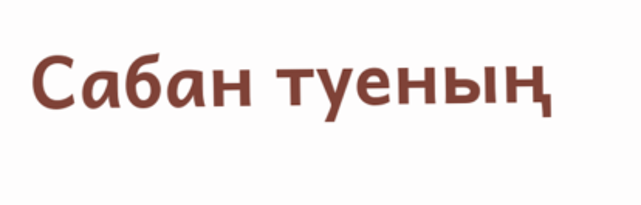Сабан туеның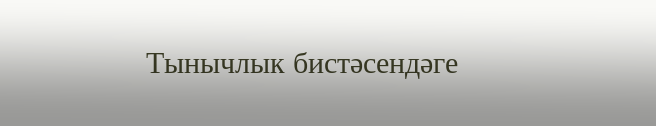Тынычлык бистәсендәге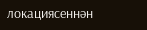локациясеннән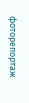фоторепортаж